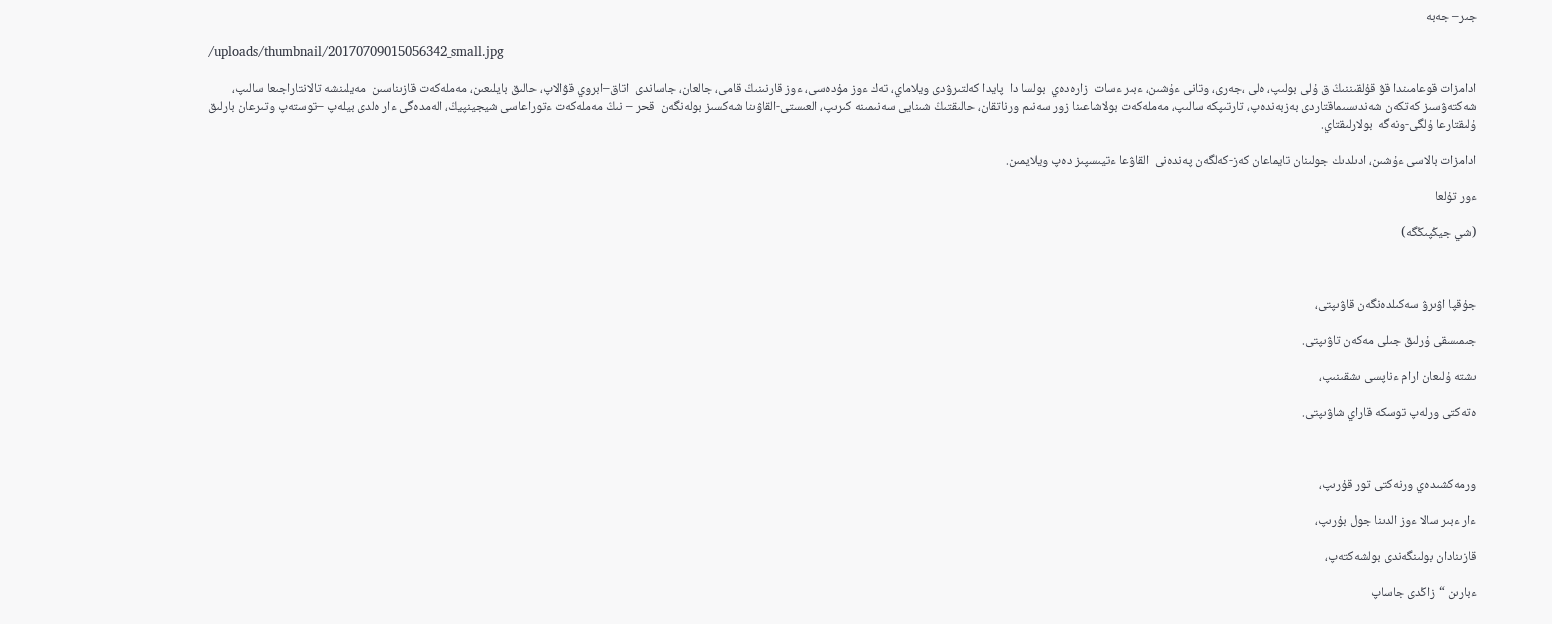جىر– جەبە

/uploads/thumbnail/20170709015056342_small.jpg

ادامزات قوعامىندا قۋ قۇلقىننىڭ ق ۇلى بولىپ، ەلى ،جەرى، وتانى ءۇشىن، ءبىر ءسات  زارەدەي  بولسا دا  پايدا كەلتىرۋدى ويلاماي، تەك ءوز مۇدەسى، ءوز قارنىنىڭ قامى، جالعان، جاساندى  اتاق–ابروي قۋالاپ، حالىق بايلىعىن، مەملەكەت قازىناسىن  مەيلىنشە تالانتاراجىعا سالىپ، شەكتەۋسىز كەتكەن شەندىسىماقتاردى بەزبەندەپ، تارتىپكە سالىپ، مەملەكەت بولاشاعىنا زور سەنىم ورناتقان، حالىقتىڭ شىنايى سەنىمىنە كىرىپ، العىستى-القاۋىنا شەكسىز بولەنگەن  قحر – نىڭ مەملەكەت ءتوراعاسى شيجينپيڭ، الەمدەگى ءار ەلدى بيلەپ –توستەپ وتىرعان بارلىق ۇلىقتارعا ۇلگى-ونەگە  بولارلىقتاي.

ادامزات بالاسى ءۇشىن، ادىلدىك جولىنان تايماعان كەز-كەلگەن پەندەنى  القاۋعا ءتيىسپىز دەپ ويلايمىن.

ءور تۇلعا

(شي جيڭپىڭگە)



جۇقپا اۋىرۋ سەكىلدەنگەن قاۋىپتى،

جىمىسقى ۇرلىق جىلى مەكەن تاۋىپتى.

ىشتە ۇلىعان ارام ءناپسى ىشقىنىپ،

ەتەكتى ورلەپ توسكە قاراي شاۋىپتى.



ورمەكشىدەي ورنەكتى تور قۇرىپ،

ءار ءبىر سالا ءوز الدىنا جول بۇرىپ،

قازىنادان بولىنگەندى بولشەكتەپ،

ءبارىن “زاڭدى جاساپ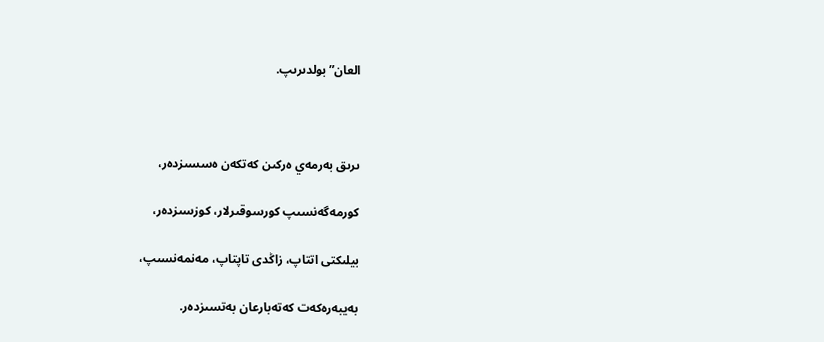العان” بولدىرىپ.



ىرىق بەرمەي ەركىن كەتكەن ەسسىزدەر،

كورمەگەنسىپ كورسوقىرلار، كوزسىزدەر،

بيلىكتى اتتاپ، زاڭدى تاپتاپ، مەنمەنسىپ،

بەيبەرەكەت كەتەبارعان بەتسىزدەر.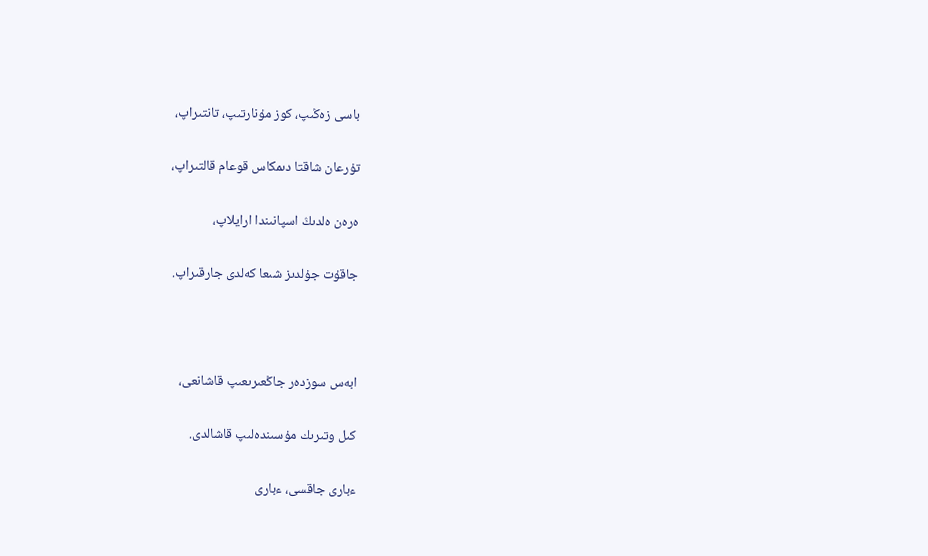باسى زەڭىپ، كوز مۇنارتىپ، تانتىراپ،

تۇرعان شاقتا دىمكاس قوعام قالتىراپ،

ەرەن ەلدىڭ اسپانىندا ارايلاپ،

جاقۇت جۇلدىز شىعا كەلدى جارقىراپ.



ابەس سوزدەر جاڭعىرىعىپ قاشانعى،

كىل وتىرىك مۇسىندەلىپ قاشالدى.

ءبارى جاقسى، ءبارى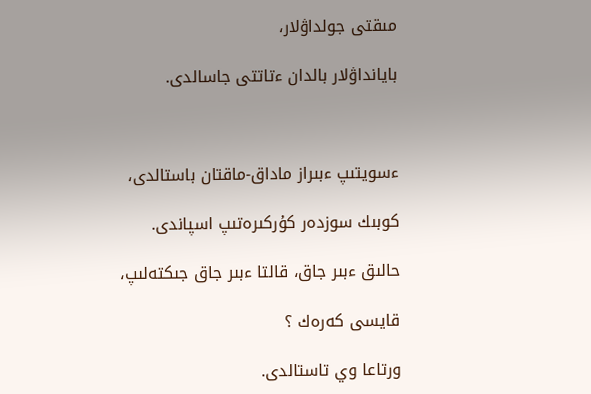مىقتى جولداۋلار،

بايانداۋلار بالدان ءتاتتى جاسالدى.



ءسويتىپ ءبىراز ماداق-ماقتان باستالدى،

كوبىك سوزدەر كۇركىرەتىپ اسپاندى.

حالىق ءبىر جاق، قالتا ءبىر جاق جىكتەلىپ،

قايسى كەرەك ؟

ورتاعا وي تاستالدى.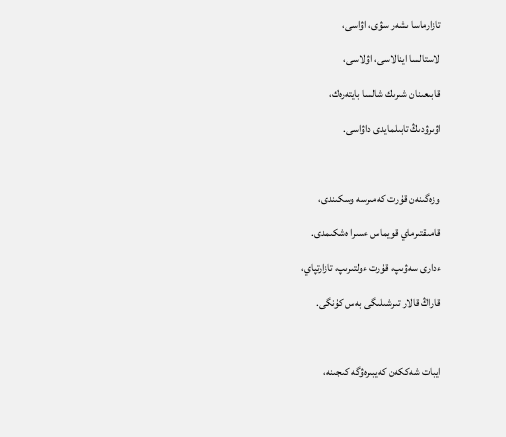تازارماسا ىشەر سۋى، اۋاسى،

لاستالسا اينالاسى، اۋلاسى،

قابىعىنان شىرىك شالسا بايتەرەك،

اۋىرۋدىڭ تابىلمايدى داۋاسى.



وزەگىنەن قۇرت كەمىرسە وسكىندى،

قامىقتىرماي قويماس ءسىرا ەشكىمدى.

ءدارى سەۋىپ، قۇرت ءولتىرىپ، تازارتپاي،

قاراڭ قالار تىرشىلىگى بەس كۇنگى.



ايبات شەككەن كەيبىرەۋگە كىجىنە،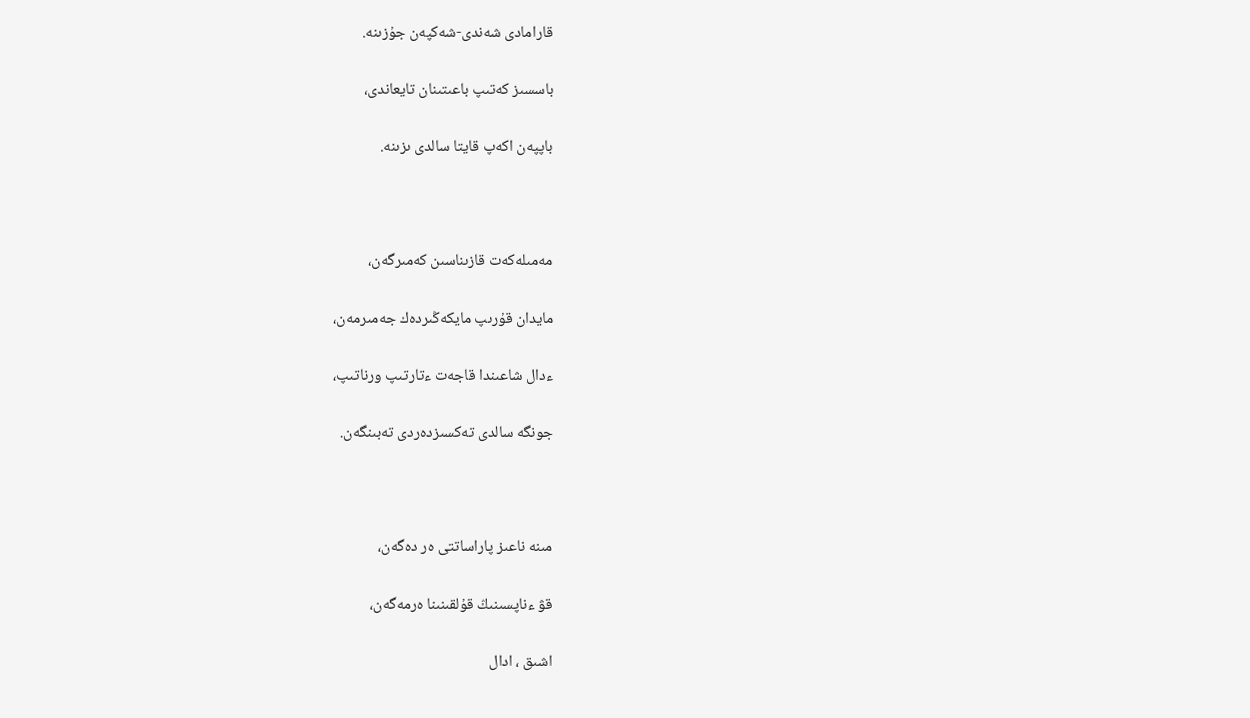قارامادى شەندى-شەكپەن جۇزىنە.

باسسىز كەتىپ باعىتىنان تايعاندى،

باپپەن اكەپ قايتا سالدى ىزىنە.



مەمىلەكەت قازىناسىن كەمىرگەن،

مايدان قۇرىپ مايكەڭىردەك جەمىرمەن،

ءدال شاعىندا قاجەت ءتارتىپ ورناتىپ،

جونگە سالدى تەكسىزدەردى تەبىنگەن.



مىنە ناعىز پاراساتتى ەر دەگەن،

قۋ ءناپسىنىڭ قۇلقىنىنا ەرمەگەن،

اشىق ، ادال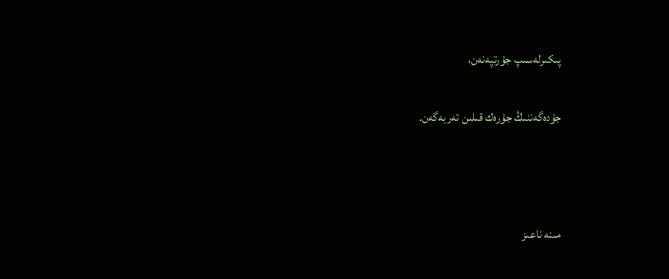پىكىرلەسىپ جۇرتپەنەن،

جۇدەگەننىڭ جۇرەك قىلىن تەربەگەن.



مىنە ناعىز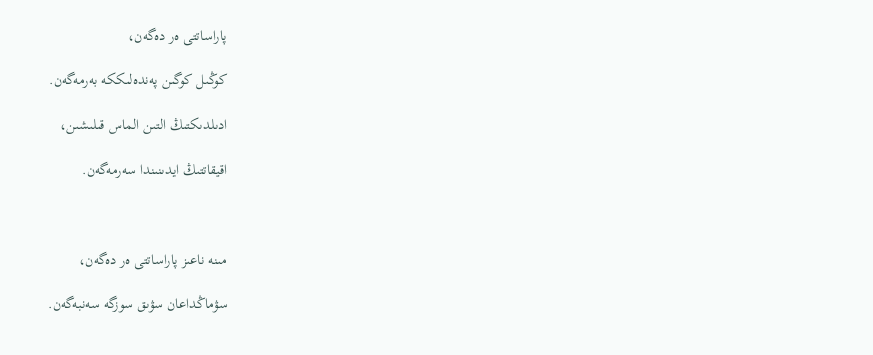پاراساتتى ەر دەگەن،

كوڭىل كوگىن پەندەلىككە بەرمەگەن.

ادىلدىكتىڭ التىن الماس قىلىشىن،

اقيقاتتىڭ ايدىنىندا سەرمەگەن.



مىنە ناعىز پاراساتتى ەر دەگەن،

سۋماڭداعان سۋىق سوزگە سەنبەگەن.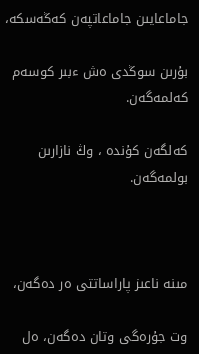جاماعايىن جاماعاتپەن كەڭەسكە،

بۇرىن سوڭدى ەش ءبىر كوسەم كەلمەگەن.

كەلگەن كۇندە ، وڭ نازارىن بولمەگەن.



مىنە ناعىز پاراساتتى ەر دەگەن،

وت جۇرەگى وتان دەگەن، ەل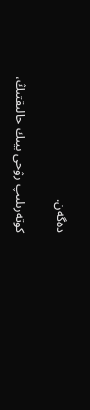دەگەن.

كوتەرىلىپ رۋحى بيىك حالىقتىڭ،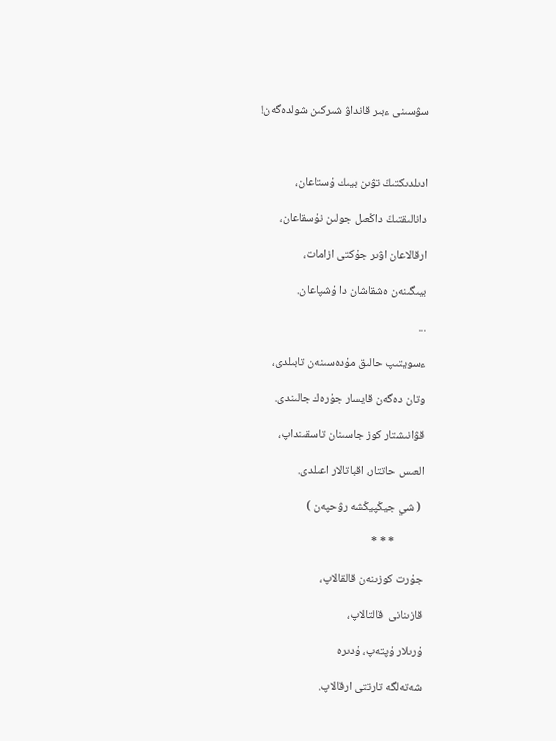سۋسىنى ءبىر قانداۋ شىركىن شولدەگەن!



ادىلدىكتىڭ تۋىن بيىك ۇستاعان،

دانالىقتىڭ داڭعىل جولىن نۇسقاعان،

ارقالاعان اۋىر جۇكتى ازامات،

بيىگىنەن ەشقاشان دا ۇشپاعان.

...

ءسويتىپ حالىق مۇدەسىنەن تابىلدى،

وتان دەگەن قايسار جۇرەك جالىندى.

قۋانىشتار كوز جاسىنان تاسقىنداپ،

العىس حاتتار، اقباتالار اعىلدى.

 ( شي جيڭپيڭشە رۋحپەن )

           * * *

جۇرت كوزىنەن قالقالاپ،

قازىنانى  قالتالاپ،

ۇرىلار ۇپتەپ، ۇدىرە

شەتەلگە تارتتى ارقالاپ.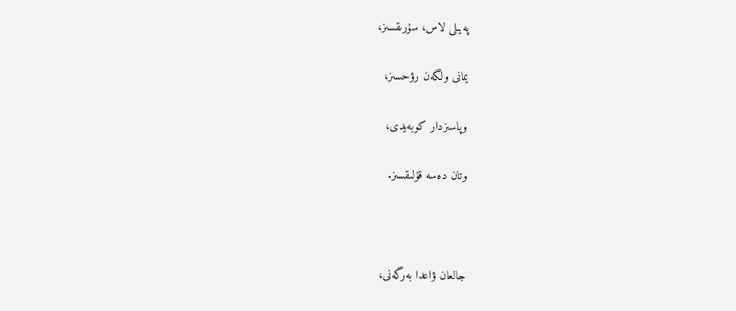پەيىلى لاس، سۇرىقسىز،

يمانى ولگەن رۋحسىز،

وپاسىزدار كوبەيدى،

وتان دەسە قۇلىقسىز.



جالعان ۋاعدا بەرگەنى،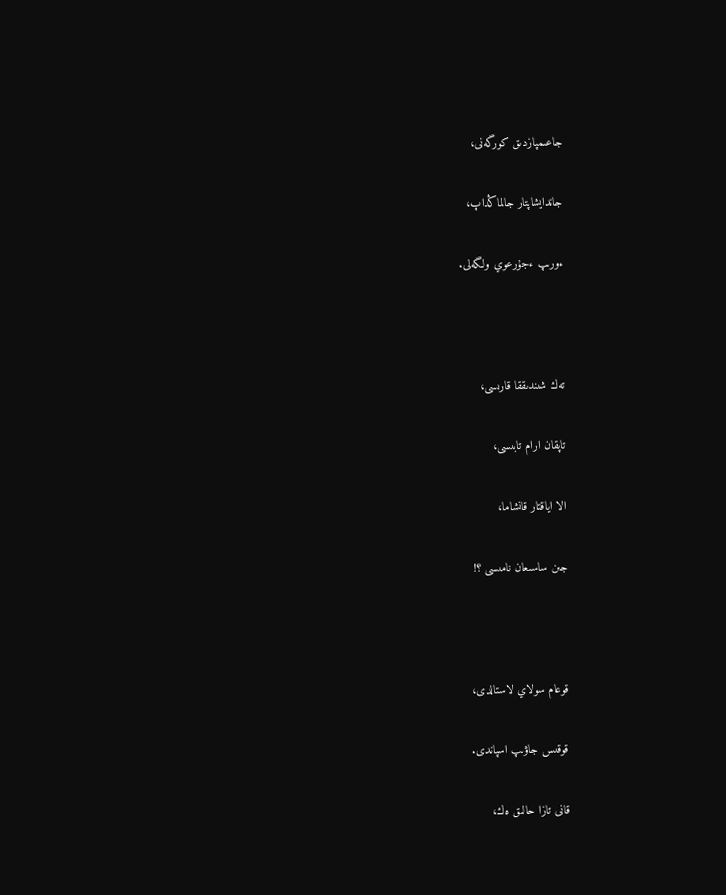جاعىمپازدىق كورگەنى،

جاندايشاپتار جالماڭداپ،

ءورىپ ءجۇرعوي ولگەلى.



تەك شىندىققا قارىسى،

تاپقان ارام تابىسى،

الا اياقتار قانشاما،

جىن ساسىعان نامىسى ؟!



قوعام سولاي لاستالدى،

قوقىس جاۋىپ اسپاندى.

قانى تازا حالىق ەك،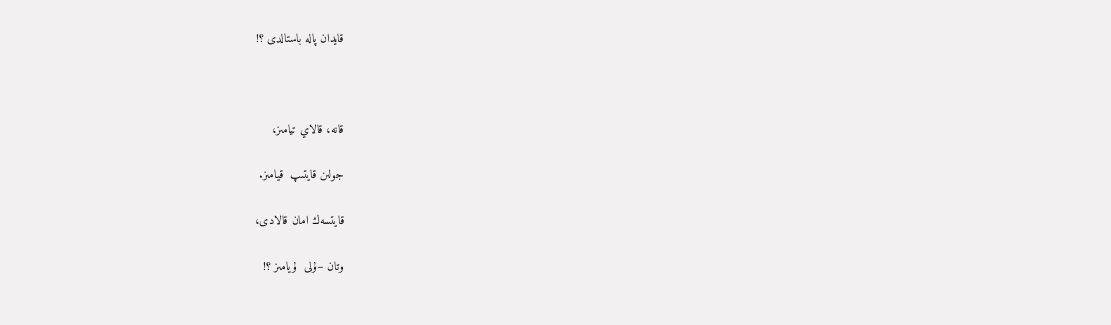قايدان پالە باستالدى ؟!



قانە، قالاي تيامىز،

جولىن قايتىپ  قيامىز.

قايتسەك امان قالادى،

وتان –ۇلى  ۇيامىز ؟!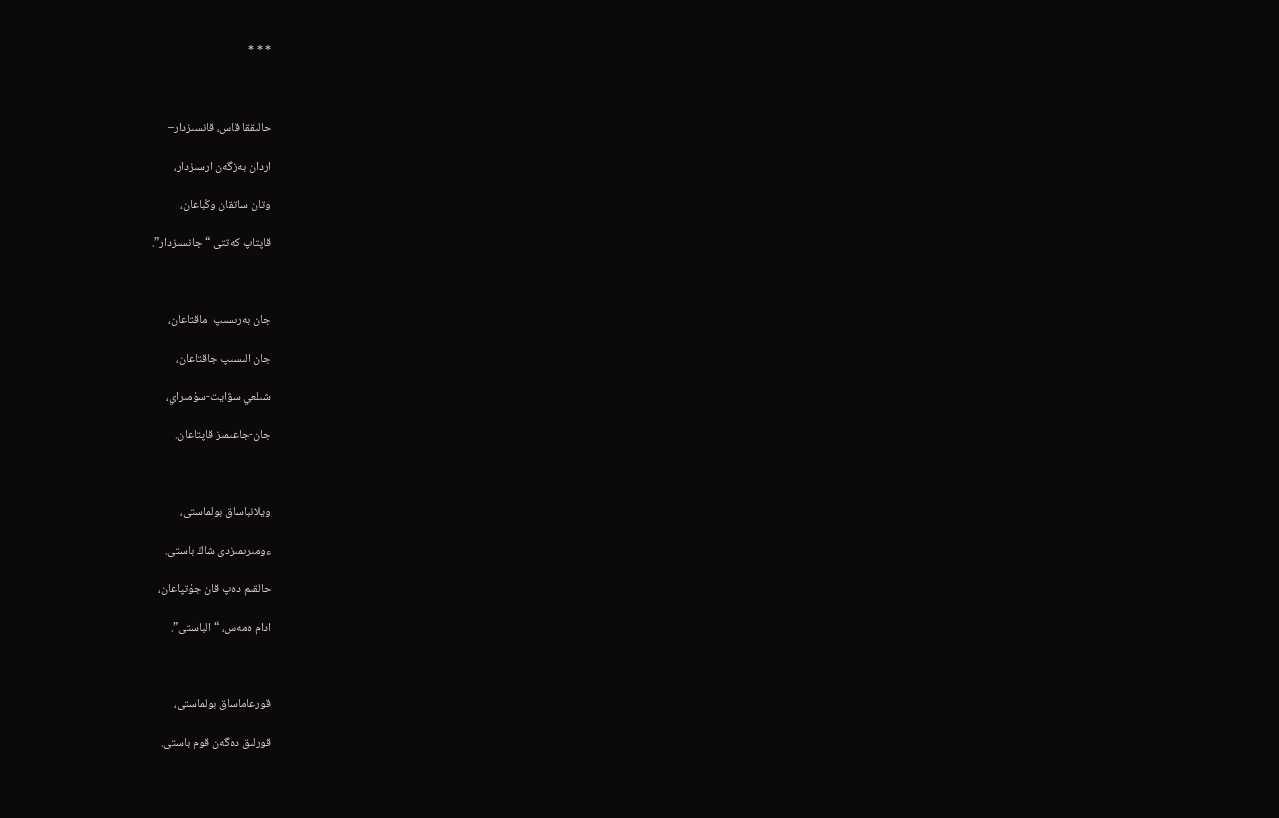* * *



حالىققا قاس، قانسىزدار–

اردان بەزگەن ارسىزدار،

وتان ساتقان وڭباعان،

قاپتاپ كەتتى “جانسىزدار”.



جان بەرىسىپ  ماقتاعان،

جان الىسىپ جاقتاعان،

شىلعي سۋايت-سۇمىراي،

جان-جاعىمىز قاپتاعان.



ويلانباساق بولماستى،

ءومىرىمىزدى شاڭ باستى.

حالقىم دەپ قان جۇتپاعان،

ادام ەمەس، “الباستى”.



قورعاماساق بولماستى،

قورلىق دەگەن قوم باستى.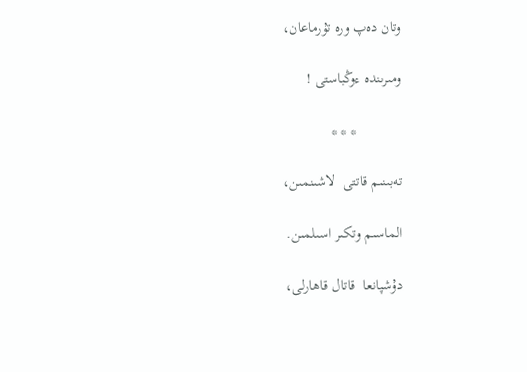وتان دەپ ورە تۇرماعان،

ومىرىندە ءوڭباستى !

            * * *

تەبىنىم قاتتى  لاشىنمىن،

الماسىم وتكىر اسىلمىن.

دۇشپانعا  قاتال قاھارلى،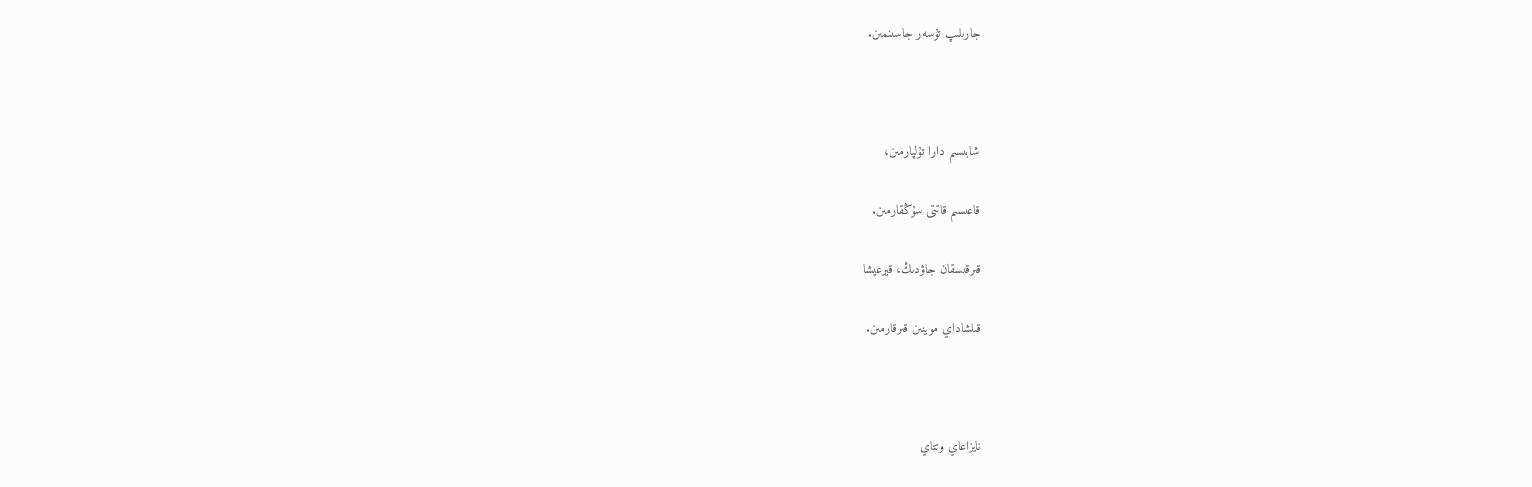جارىلىپ تۇسەر جاسىنمىن.



شابىسىم دارا تۇلپارمىن،

قاعىسىم قاتتى سۇڭقارمىن.

قىرقىسقان جاۋدىڭ، قيرعيشا

قىلشاداي موينىن قىرقارمىن.



نايزاعاي وتتاي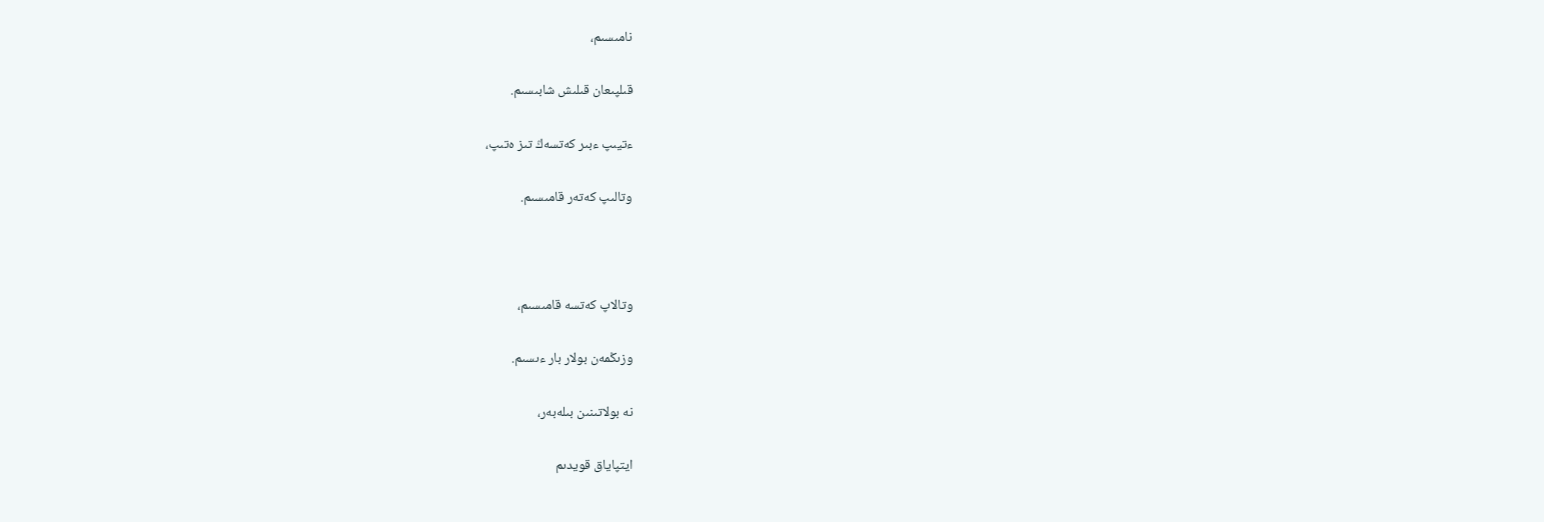نامىسىم،

قىلپىعان قىلىش شابىسىم.

ءتيىپ ءبىر كەتسەڭ تىز ەتىپ،

وتالىپ كەتەر قامىسىم.



وتالاپ كەتسە قامىسىم،

وزىڭمەن بولار بار ءىسىم.

نە بولاتىنىن بىلەبەر،

ايتپاياق قويدىم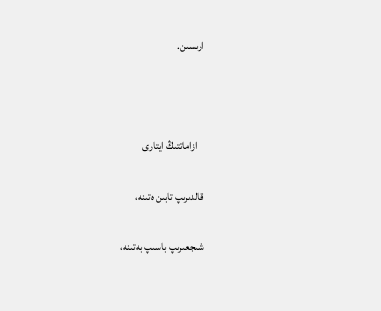ارىسىن.



   ازاماتتىڭ ايتارى

قالدىرىپ تابىن ەتىنە،

شىجعىرىپ باسىپ بەتىنە،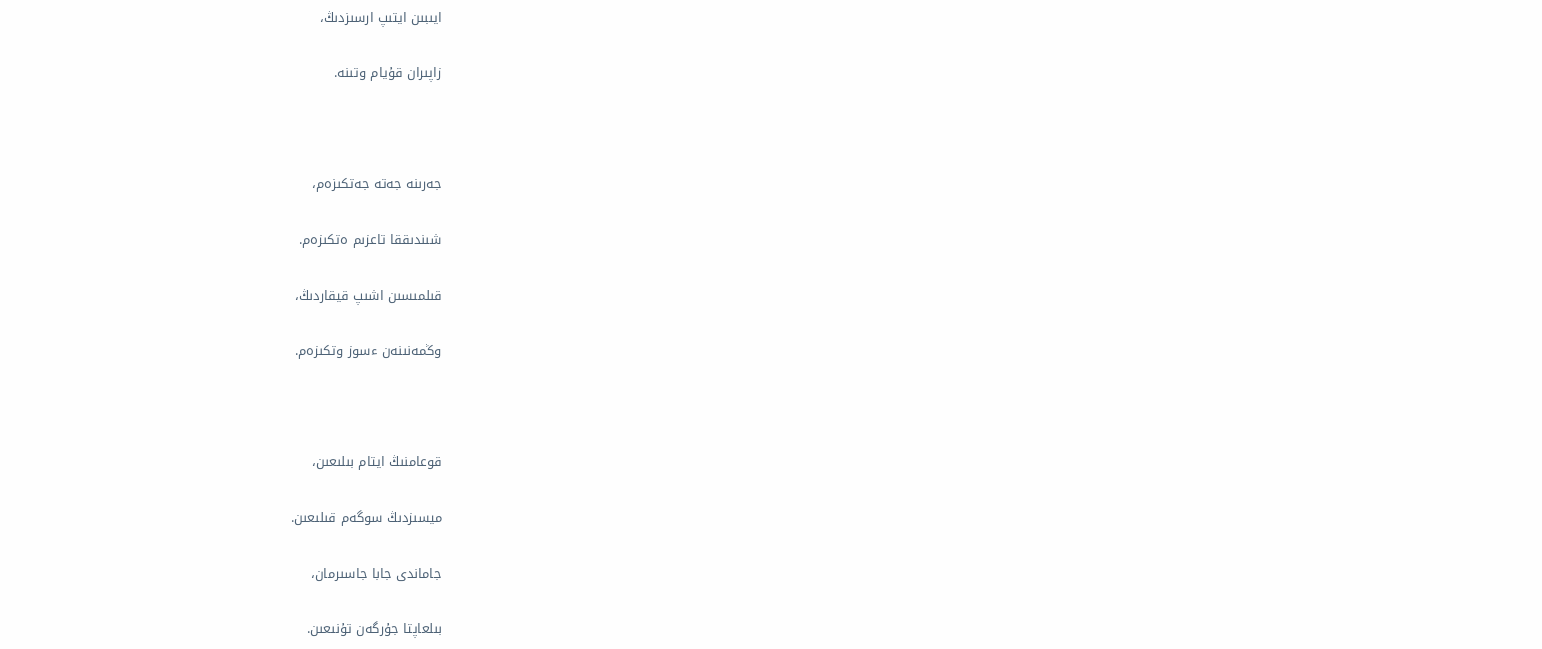ايىبىن ايتىپ ارسىزدىڭ،

زاپىران قۇيام وتىنە.



جەرىنە جەتە جەتكىزەم،

شىندىققا تاعزىم ەتكىزەم.

قىلمىسىن اشىپ قيقاردىڭ،

وڭمەنىنەن ءسوز وتكىزەم.



قوعامنىڭ ايتام بىلىعىن،

ميسىزدىڭ سوگەم قىلىعىن.

جاماندى جابا جاسىرمان،

بىلعاپتا جۇرگەن تۇنىعىن.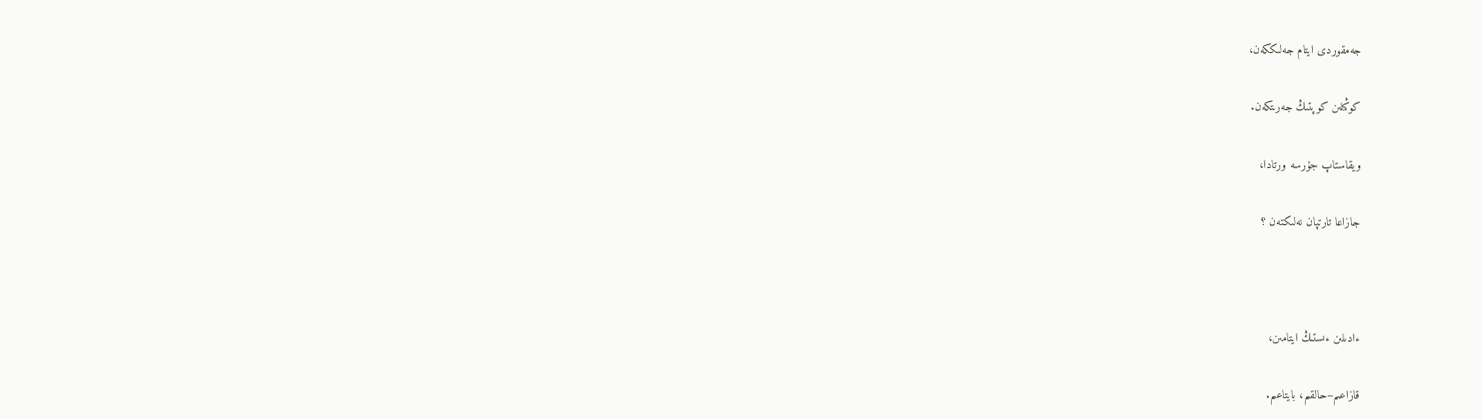جەمقوردى ايتام جەلىككەن،

كوڭىلىن كوپتىڭ جەرىتكەن.

ويقاستاپ جۇرسە ورتادا،

جازاعا تارتپان نەلىكتەن ؟



ءادىلىن ءىستىڭ ايتامىن،

قازاعىم–حالقىم، بايتاعىم.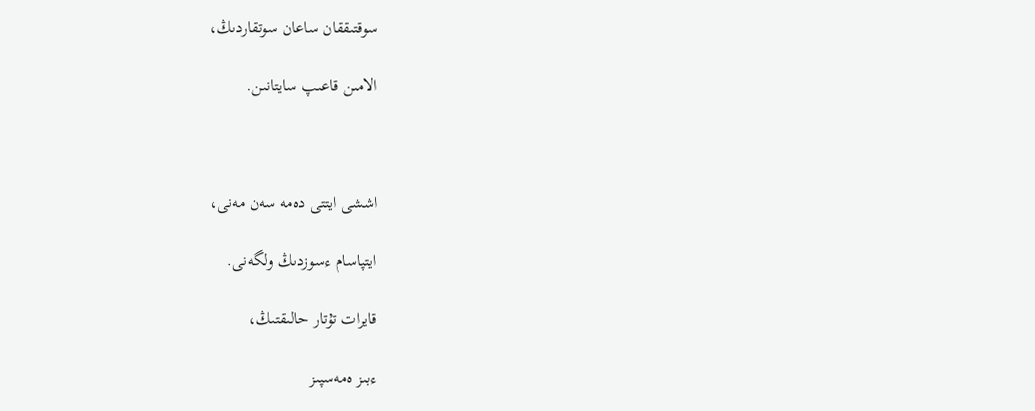سوقتىققان ساعان سوتقاردىڭ،

الامىن قاعىپ سايتانىن.



اششى ايتتى دەمە سەن مەنى،

ايتپاسام ءسوزدىڭ ولگەنى.

قايرات تۇتار حالىقتىڭ،

ءبىز ەمەسپىز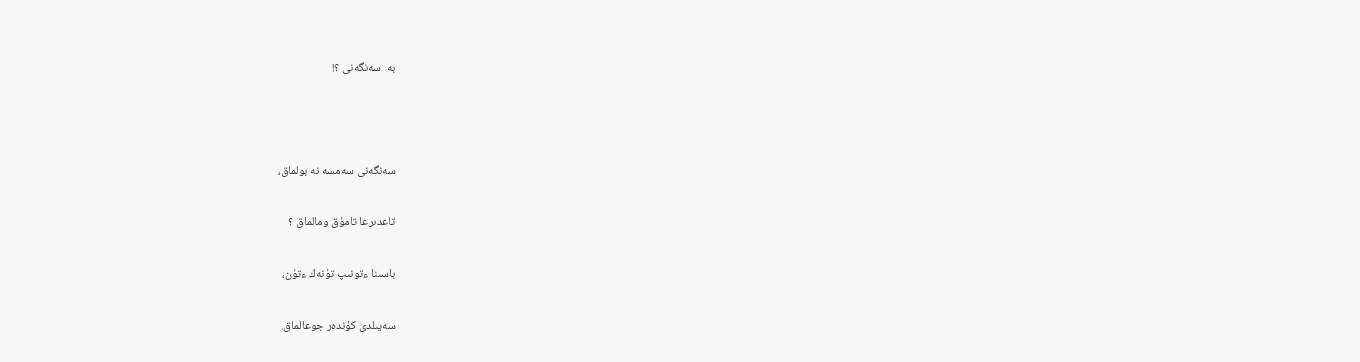بە  سەنگەنى ؟!



سەنگەنى سەمسە نە بولماق،

تاعدىرعا تامۇق ومالماق ؟

باسىنا ءتونىپ تۇنەك ءتۇن،

سەيىلدى كۇندەر جوعالماق.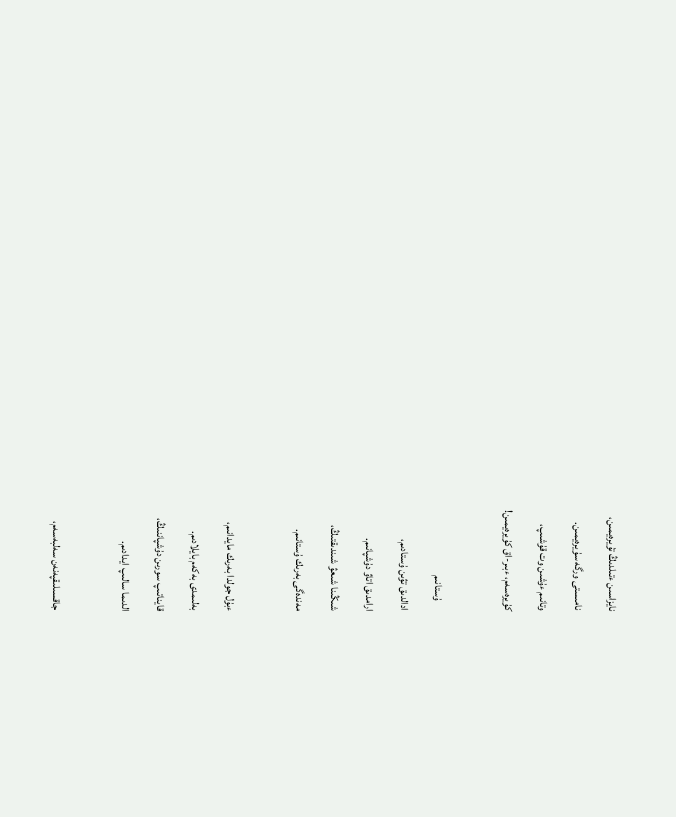نايزاسىن ءتىلدىڭ تۇيرەيمىن،

نامىستى ورگە سۇيرەيمىن.

وتانىم ءۇشىن وت قۇشىپ،

كۇيرەسەم، ءبىر-اق كۇيرەيمىن!



     ۇستانىم

ادالدىق تۋىن ۇستادىم،

ارامدىق اتاۋ دۇشپانىم.

شىڭىنا شىعۋ شىندىقتىڭ،

مەندەگى بەرىك ۇستانىم.



ءبۇل جولدا بەرىك مايدانىم،

بەلىمدى بەكەم بايلادىم.

قايناتىپ سورىن دۇشپاننىڭ،

الدىما سالىپ ايدادىم.



جاقسىلىقپەنەن سەلبەسەم،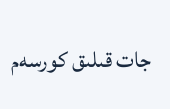جات قىلىق كورسەم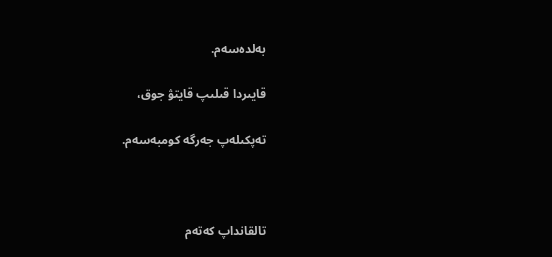بەلدەسەم.

قايىردا قىلىپ قايتۋ جوق،

تەپكىلەپ جەرگە كومبەسەم.



تالقانداپ كەتەم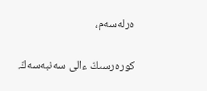ەرلەسەم،

كورەرسىڭ ءالى سەنبەسەڭ.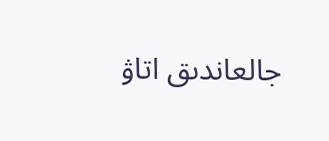جالعاندىق اتاۋ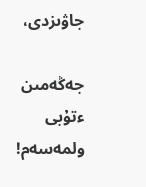جاۋىزدى،

جەڭەمىن ءتۇبى ولمەسەم!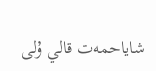شاياحمەت قالي ۇلى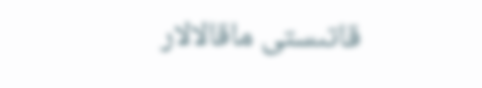قاتىستى ماقالالار